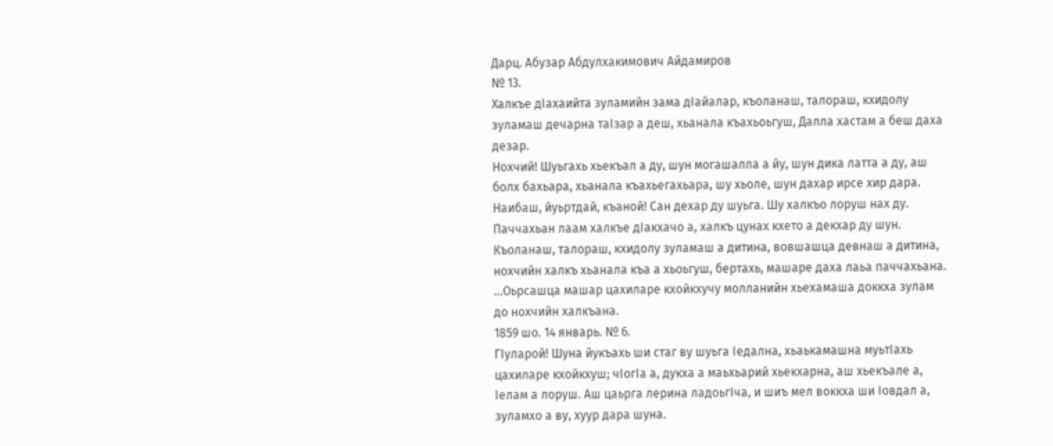Дарц. Абузар Абдулхакимович Айдамиров
№ 13.
Халкъе дIахаийта зуламийн зама дIайалар, къоланаш, талораш, кхидолу зуламаш дечарна таIзар а деш, хьанала къахьоьгуш, Далла хастам а беш даха дезар.
Нохчий! Шуьгахь хьекъал а ду, шун могашалла а йу, шун дика латта а ду, аш болх бахьара, хьанала къахьегахьара, шу хьоле, шун дахар ирсе хир дара.
Наибаш, йуьртдай, къаной! Сан дехар ду шуьга. Шу халкъо лоруш нах ду. Паччахьан лаам халкъе дIакхачо а, халкъ цунах кхето а декхар ду шун. Къоланаш, талораш, кхидолу зуламаш а дитина, вовшашца девнаш а дитина, нохчийн халкъ хьанала къа а хьоьгуш, бертахь, машаре даха лаьа паччахьана.
…Оьрсашца машар цахиларе кхойкхучу молланийн хьехамаша доккха зулам до нохчийн халкъана.
1859 шо. 14 январь. № 6.
ГIуларой! Шуна йукъахь ши стаг ву шуьга Iедална, хьаькамашна муьтIахь цахиларе кхойкхуш; чIогIа а, дукха а маьхьарий хьекхарна, аш хьекъале а, Iелам а лоруш. Аш цаьрга лерина ладоьгIча, и шиъ мел воккха ши Iовдал а, зуламхо а ву, хуур дара шуна.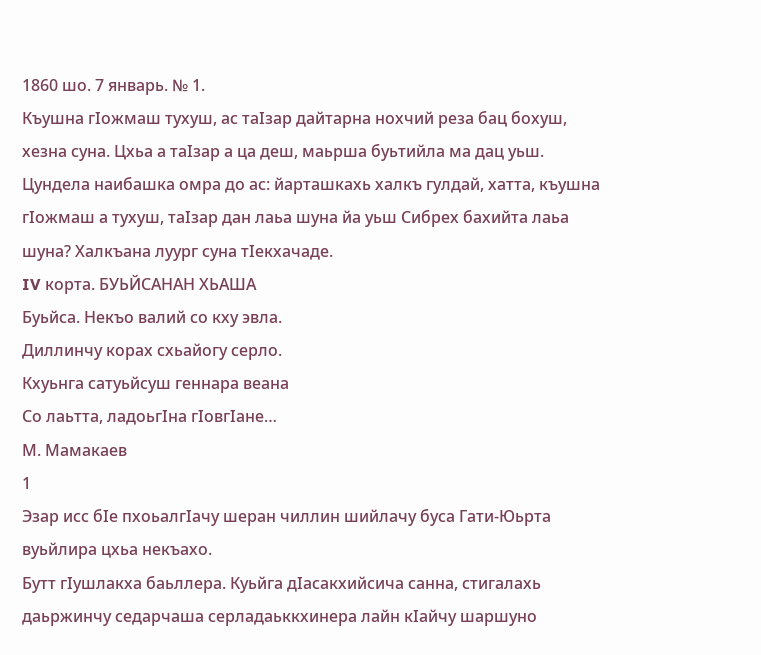1860 шо. 7 январь. № 1.
Къушна гIожмаш тухуш, ас таIзар дайтарна нохчий реза бац бохуш, хезна суна. Цхьа а таIзар а ца деш, маьрша буьтийла ма дац уьш. Цундела наибашка омра до ас: йарташкахь халкъ гулдай, хатта, къушна гIожмаш а тухуш, таIзар дан лаьа шуна йа уьш Сибрех бахийта лаьа шуна? Халкъана луург суна тIекхачаде.
IV корта. БУЬЙСАНАН ХЬАША
Буьйса. Некъо валий со кху эвла.
Диллинчу корах схьайогу серло.
Кхуьнга сатуьйсуш геннара веана
Со лаьтта, ладоьгIна гIовгIане…
М. Мамакаев
1
Эзар исс бIе пхоьалгIачу шеран чиллин шийлачу буса Гати-Юьрта вуьйлира цхьа некъахо.
Бутт гIушлакха баьллера. Куьйга дIасакхийсича санна, стигалахь даьржинчу седарчаша серладаьккхинера лайн кIайчу шаршуно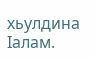хьулдина Iалам.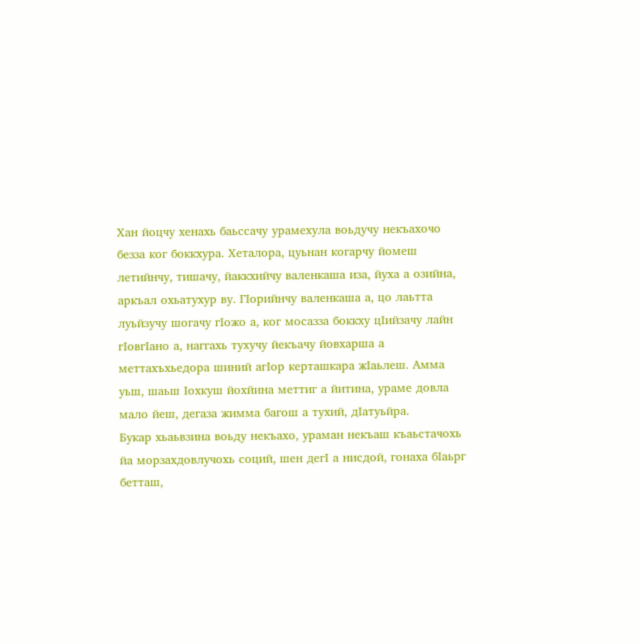Хан йоцчу хенахь баьссачу урамехула воьдучу некъахочо безза ког боккхура. Хеталора, цуьнан когарчу йомеш летийнчу, тишачу, йаккхийчу валенкаша иза, йуха а озийна, аркъал охьатухур ву. ГIорийнчу валенкаша а, цо лаьтта луьйзучу шогачу гIожо а, ког мосазза боккху цIийзачу лайн гIовгIано а, наггахь тухучу йекъачу йовхарша а меттахъхьедора шиний агIор керташкара жIаьлеш. Амма уьш, шаьш Iохкуш йохйина меттиг а йитина, ураме довла мало йеш, дегаза жимма багош а тухий, дIатуьйра.
Букар хьаьвзина воьду некъахо, ураман некъаш къаьстачохь йа морзахдовлучохь соций, шен дегI а нисдой, гонаха бIаьрг бетташ,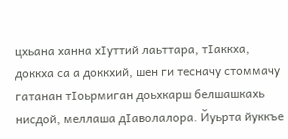цхьана ханна хIуттий лаьттара, тIаккха, доккха са а доккхий, шен ги тесначу стоммачу гатанан тIоьрмиган доьхкарш белшашкахь нисдой, меллаша дIаволалора. Йуьрта йуккъе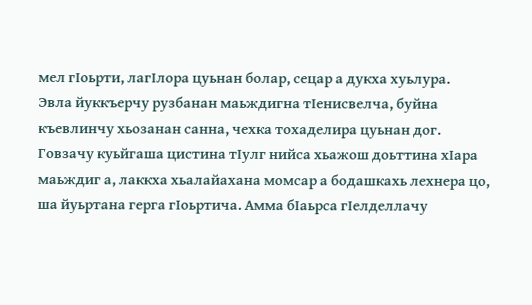мел гIоьрти, лагIлора цуьнан болар, сецар а дукха хуьлура.
Эвла йуккъерчу рузбанан маьждигна тIенисвелча, буйна къевлинчу хьозанан санна, чехка тохаделира цуьнан дог. Говзачу куьйгаша цистина тIулг нийса хьажош доьттина хIара маьждиг а, лаккха хьалайахана момсар а бодашкахь лехнера цо, ша йуьртана герга гIоьртича. Амма бIаьрса гIелделлачу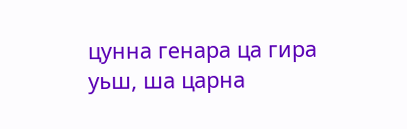цунна генара ца гира уьш, ша царна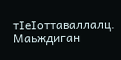тIеIоттаваллалц.
Маьждиган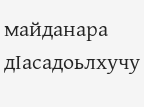майданара дIасадоьлхучу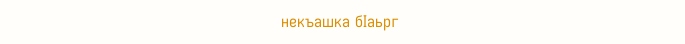некъашка бIаьрг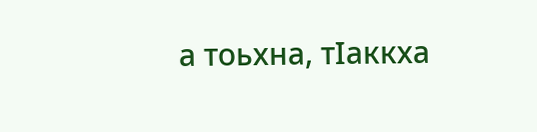а тоьхна, тIаккха